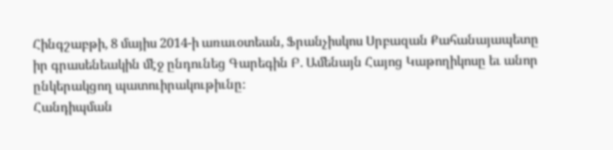Հինգշաբթի, 8 մայիս 2014-ի առաւօտեան, Ֆրանչիսկոս Սրբազան Քահանայապետը իր գրասենեակին մէջ ընդունեց Գարեգին Բ. Ամենայն Հայոց Կաթողիկոսը եւ անոր ընկերակցող պատուիրակութիւնը։
Հանդիպման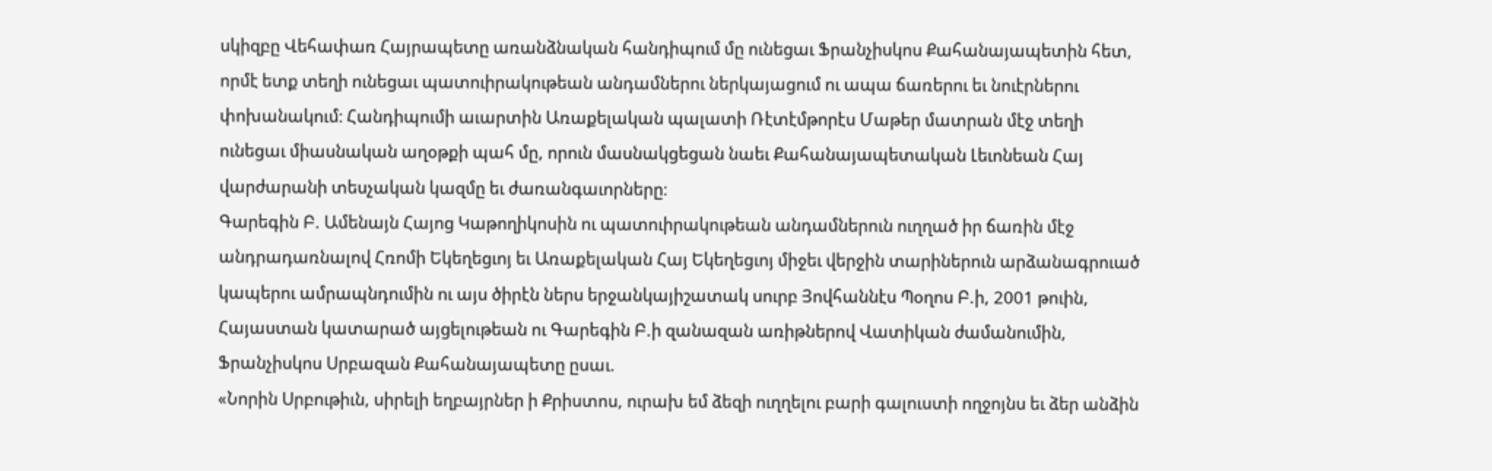սկիզբը Վեհափառ Հայրապետը առանձնական հանդիպում մը ունեցաւ Ֆրանչիսկոս Քահանայապետին հետ, որմէ ետք տեղի ունեցաւ պատուիրակութեան անդամներու ներկայացում ու ապա ճառերու եւ նուէրներու փոխանակում։ Հանդիպումի աւարտին Առաքելական պալատի Ռէտէմթորէս Մաթեր մատրան մէջ տեղի ունեցաւ միասնական աղօթքի պահ մը, որուն մասնակցեցան նաեւ Քահանայապետական Լեւոնեան Հայ վարժարանի տեսչական կազմը եւ ժառանգաւորները։
Գարեգին Բ. Ամենայն Հայոց Կաթողիկոսին ու պատուիրակութեան անդամներուն ուղղած իր ճառին մէջ անդրադառնալով Հռոմի Եկեղեցւոյ եւ Առաքելական Հայ Եկեղեցւոյ միջեւ վերջին տարիներուն արձանագրուած կապերու ամրապնդումին ու այս ծիրէն ներս երջանկայիշատակ սուրբ Յովհաննէս Պօղոս Բ.ի, 2001 թուին, Հայաստան կատարած այցելութեան ու Գարեգին Բ.ի զանազան առիթներով Վատիկան ժամանումին, Ֆրանչիսկոս Սրբազան Քահանայապետը ըսաւ.
«Նորին Սրբութիւն, սիրելի եղբայրներ ի Քրիստոս, ուրախ եմ ձեզի ուղղելու բարի գալուստի ողջոյնս եւ ձեր անձին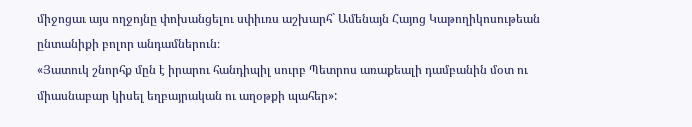միջոցաւ այս ողջոյնը փոխանցելու սփիւռս աշխարհ` Ամենայն Հայոց Կաթողիկոսութեան ընտանիքի բոլոր անդամներուն։
«Յատուկ շնորհք մըն է իրարու հանդիպիլ սուրբ Պետրոս առաքեալի դամբանին մօտ ու միասնաբար կիսել եղբայրական ու աղօթքի պահեր»: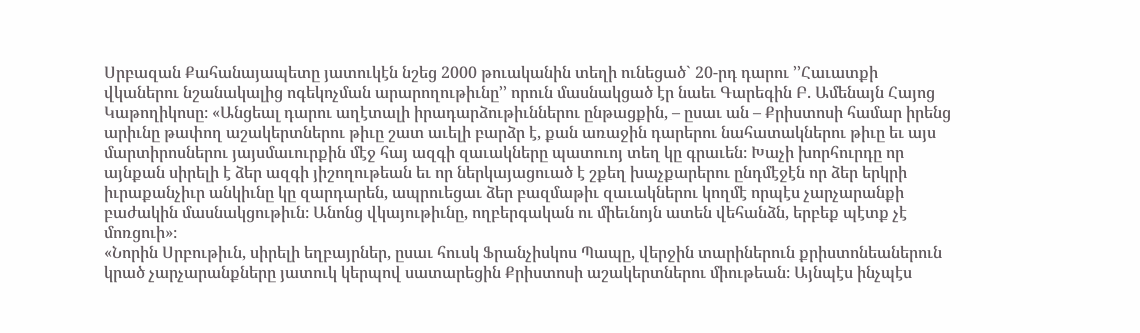Սրբազան Քահանայապետը յատուկէն նշեց 2000 թուականին տեղի ունեցած` 20-րդ դարու ՚՚Հաւատքի վկաներու նշանակալից ոգեկոչման արարողութիւնը՚՚ որուն մասնակցած էր նաեւ Գարեգին Բ. Ամենայն Հայոց Կաթողիկոսը։ «Անցեալ դարու աղէտալի իրադարձութիւններու ընթացքին, – ըսաւ ան – Քրիստոսի համար իրենց արիւնը թափող աշակերտներու թիւը շատ աւելի բարձր է, քան առաջին դարերու նահատակներու թիւը եւ այս մարտիրոսներու յայսմաւուրքին մէջ հայ ազգի զաւակները պատուոյ տեղ կը գրաւեն։ Խաչի խորհուրդը որ այնքան սիրելի է ձեր ազգի յիշողութեան եւ որ ներկայացուած է շքեղ խաչքարերու ընդմէջէն որ ձեր երկրի իւրաքանչիւր անկիւնը կը զարդարեն, ապրուեցաւ ձեր բազմաթիւ զաւակներու կողմէ որպէս չարչարանքի բաժակին մասնակցութիւն։ Անոնց վկայութիւնը, ողբերգական ու միեւնոյն ատեն վեհանձն, երբեք պէտք չէ մոռցուի»։
«Նորին Սրբութիւն, սիրելի եղբայրներ, ըսաւ հուսկ Ֆրանչիսկոս Պապը, վերջին տարիներուն քրիստոնեաներուն կրած չարչարանքները յատուկ կերպով սատարեցին Քրիստոսի աշակերտներու միութեան։ Այնպէս ինչպէս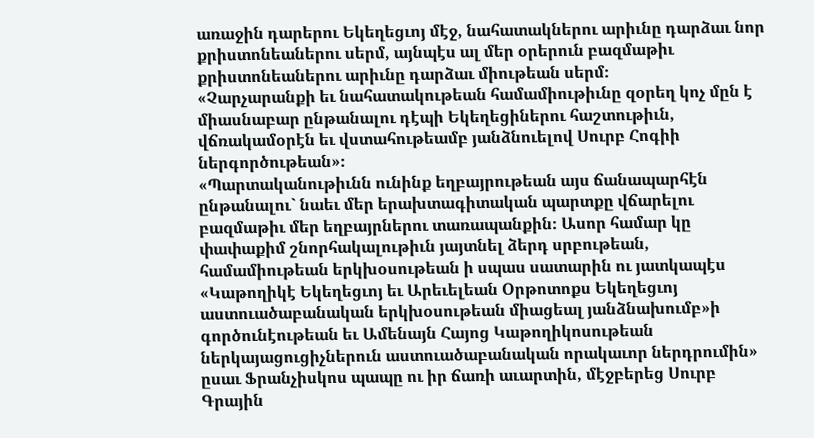առաջին դարերու Եկեղեցւոյ մէջ, նահատակներու արիւնը դարձաւ նոր քրիստոնեաներու սերմ, այնպէս ալ մեր օրերուն բազմաթիւ քրիստոնեաներու արիւնը դարձաւ միութեան սերմ։
«Չարչարանքի եւ նահատակութեան համամիութիւնը զօրեղ կոչ մըն է միասնաբար ընթանալու դէպի Եկեղեցիներու հաշտութիւն, վճռակամօրէն եւ վստահութեամբ յանձնուելով Սուրբ Հոգիի ներգործութեան»։
«Պարտականութիւնն ունինք եղբայրութեան այս ճանապարհէն ընթանալու` նաեւ մեր երախտագիտական պարտքը վճարելու բազմաթիւ մեր եղբայրներու տառապանքին։ Ասոր համար կը փափաքիմ շնորհակալութիւն յայտնել ձերդ սրբութեան, համամիութեան երկխօսութեան ի սպաս սատարին ու յատկապէս «Կաթողիկէ Եկեղեցւոյ եւ Արեւելեան Օրթոտոքս Եկեղեցւոյ աստուածաբանական երկխօսութեան միացեալ յանձնախումբ»ի գործունէութեան եւ Ամենայն Հայոց Կաթողիկոսութեան ներկայացուցիչներուն աստուածաբանական որակաւոր ներդրումին» ըսաւ Ֆրանչիսկոս պապը ու իր ճառի աւարտին, մէջբերեց Սուրբ Գրային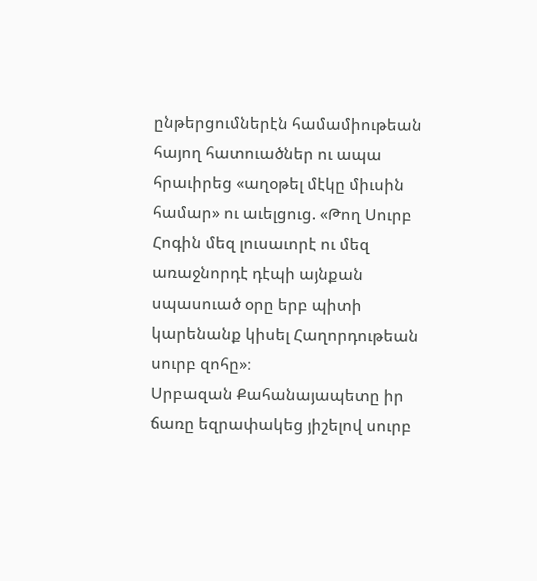ընթերցումներէն համամիութեան հայող հատուածներ ու ապա հրաւիրեց «աղօթել մէկը միւսին համար» ու աւելցուց. «Թող Սուրբ Հոգին մեզ լուսաւորէ ու մեզ առաջնորդէ դէպի այնքան սպասուած օրը երբ պիտի կարենանք կիսել Հաղորդութեան սուրբ զոհը»։
Սրբազան Քահանայապետը իր ճառը եզրափակեց յիշելով սուրբ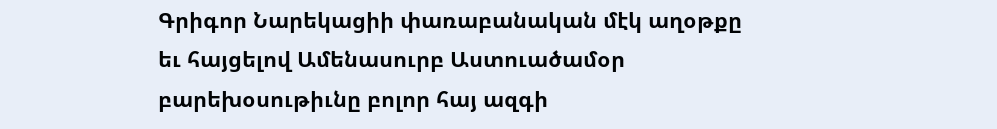Գրիգոր Նարեկացիի փառաբանական մէկ աղօթքը եւ հայցելով Ամենասուրբ Աստուածամօր բարեխօսութիւնը բոլոր հայ ազգի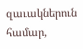զաւակներուն համար,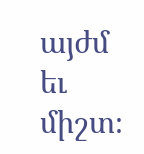այժմ եւ միշտ։